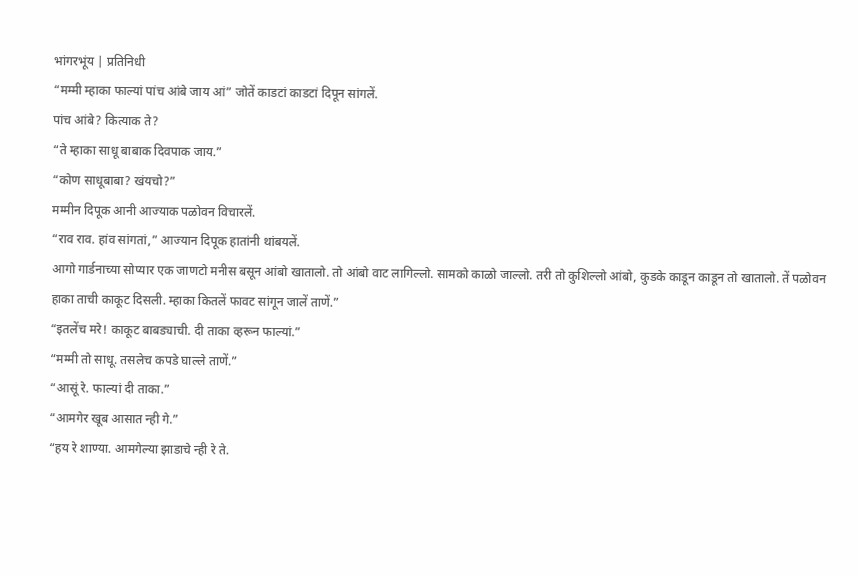भांगरभूंय | प्रतिनिधी
“मम्मी म्हाका फाल्यां पांच आंबे जाय आं” जोतें काडटां काडटां दिपून सांगलें.
पांच आंबे? कित्याक ते?
“ते म्हाका साधू बाबाक दिवपाक जाय.”
“कोण साधूबाबा? खंयचो?”
मम्मीन दिपूक आनी आज्याक पळोवन विचारलें.
“राव राव. हांव सांगतां,” आज्यान दिपूक हातांनी थांबयलें.
आगो गार्डनाच्या सोप्यार एक जाणटो मनीस बसून आंबो खातालो. तो आंबो वाट लागिल्लो. सामको काळो जाल्लो. तरी तो कुशिल्लो आंबो, कुडके काडून काडून तो खातालो. तें पळोवन हाका ताची काकूट दिसली. म्हाका कितलें फावट सांगून जालें ताणें.”
“इतलेंच मरे! काकूट बाबड्याची. दी ताका व्हरून फाल्यां.”
“मम्मी तो साधू. तसलेच कपडे घाल्ले ताणें.”
“आसूं रे. फाल्यां दी ताका.”
“आमगेर खूब आसात न्ही गे.”
“हय रे शाण्या. आमगेल्या झाडाचे न्ही रे ते.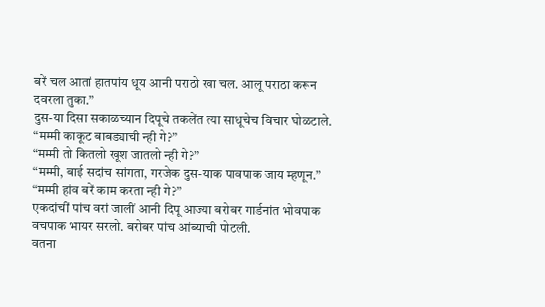बरें चल आतां हातपांय धूय आनी पराठो खा चल. आलू पराठा करून दवरला तुका.”
दुस-या दिसा सकाळच्यान दिपूचे तकलेंत त्या साधूचेच विचार घोळटाले.
“मम्मी काकूट बाबड्याची न्ही गे?”
“मम्मी तो कितलो खूश जातलो न्ही गे?”
“मम्मी, बाई सदांच सांगता, गरजेक दुस-याक पावपाक जाय म्हणून.”
“मम्मी हांव बरें काम करता न्ही गे?”
एकदांचीं पांच वरां जालीं आनी दिपू आज्या बरोबर गार्डनांत भोवपाक वचपाक भायर सरलो. बरोबर पांच आंब्याची पोटली.
वतना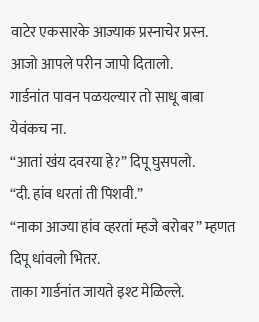वाटेर एकसारके आज्याक प्रस्नाचेर प्रस्न.
आजो आपले परीन जापो दितालो.
गार्डनांत पावन पळयल्यार तो साधू बाबा येवंकच ना.
“आतां खंय दवरया हे?” दिपू घुसपलो.
“दी. हांव धरतां ती पिशवी.”
“नाका आज्या हांव व्हरतां म्हजे बरोबर” म्हणत दिपू धांवलो भितर.
ताका गार्डनांत जायते इश्ट मेळिल्ले.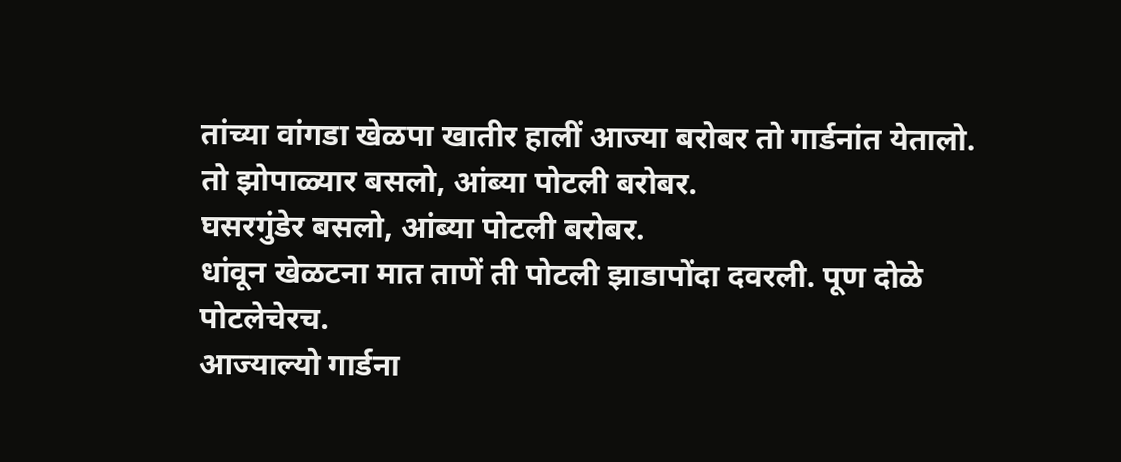तांच्या वांगडा खेळपा खातीर हालीं आज्या बरोबर तो गार्डनांत येतालो.
तो झोपाळ्यार बसलो, आंब्या पोटली बरोबर.
घसरगुंडेर बसलो, आंब्या पोटली बरोबर.
धांवून खेळटना मात ताणें ती पोटली झाडापोंदा दवरली. पूण दोळे पोटलेचेरच.
आज्याल्यो गार्डना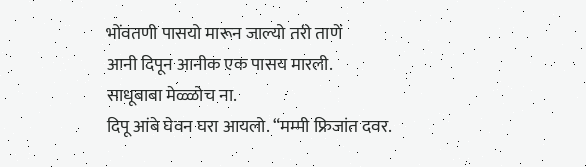भोंवतणी पासयो मारून जाल्यो तरी ताणें
आनी दिपून आनीक एक पासय मारली.
साधूबाबा मेळ्ळोच ना.
दिपू आंबे घेवन घरा आयलो. “मम्मी फ्रिजांत दवर.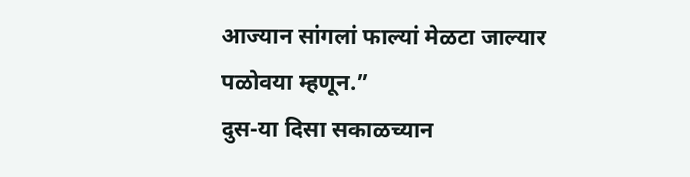आज्यान सांगलां फाल्यां मेळटा जाल्यार पळोवया म्हणून.”
दुस-या दिसा सकाळच्यान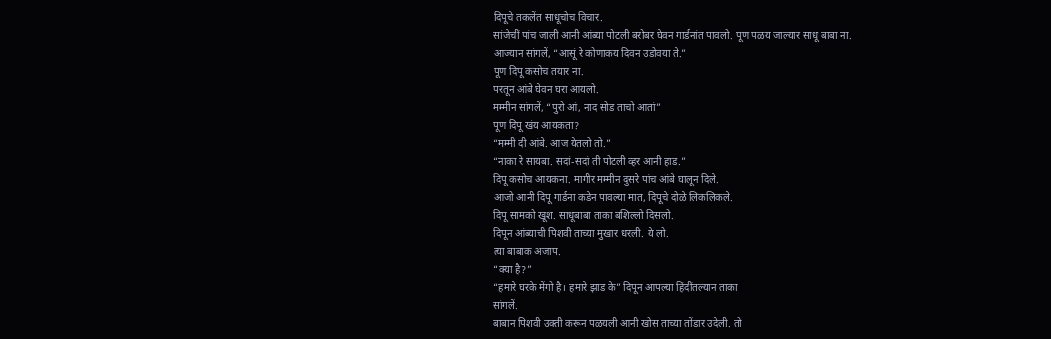दिपूचे तकलेंत साधूचोच विचार.
सांजेचीं पांच जाली आनी आंब्या पोटली बरोबर घेवन गार्डनांत पावलो. पूण पळय जाल्यार साधू बाबा ना.
आज्यान सांगलें, “आसूं रे कोणाकय दिवन उडोवया ते.”
पूण दिपू कसोच तयार ना.
परतून आंबे घेवन घरा आयलो.
मम्मीन सांगलें, “पुरो आं, नाद सोड ताचो आतां”
पूण दिपू खंय आयकता?
“मम्मी दी आंबे. आज येतलो तो.”
“नाका रे सायबा. सदां-सदां ती पोटली व्हर आनी हाड.”
दिपू कसोच आयकना. मागीर मम्मीन दुसरे पांच आंबे घालून दिले.
आजो आनी दिपू गार्डना कडेन पावल्या मात, दिपूचे दोळे लिकलिकले.
दिपू सामको खूश. साधूबाबा ताका बशिल्लो दिसलो.
दिपून आंब्याची पिशवी ताच्या मुखार धरली. ये लो.
त्या बाबाक अजाप.
“क्या है?”
“हमारे घरके मेंगो है। हमारे झाड के” दिपून आपल्या हिंदींतल्यान ताका
सांगलें.
बाबान पिशवी उक्ती करून पळयली आनी खोस ताच्या तोंडार उदेली. तो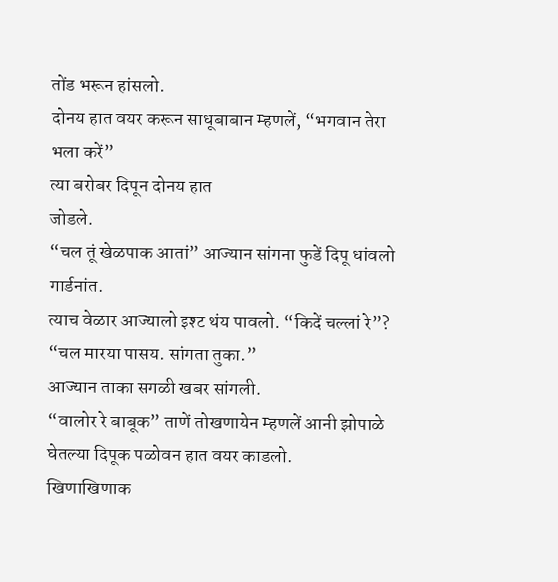तोंड भरून हांसलो.
दोनय हात वयर करून साधूबाबान म्हणलें, “भगवान तेरा भला करें”
त्या बरोबर दिपून दोनय हात
जोडले.
“चल तूं खेळपाक आतां” आज्यान सांगना फुडें दिपू धांवलो गार्डनांत.
त्याच वेळार आज्यालो इश्ट थंय पावलो. “किदें चल्लां रे”?
“चल मारया पासय. सांगता तुका.”
आज्यान ताका सगळी खबर सांगली.
“वालोर रे बाबूक” ताणें तोखणायेन म्हणलें आनी झोपाळे घेतल्या दिपूक पळोवन हात वयर काडलो.
खिणाखिणाक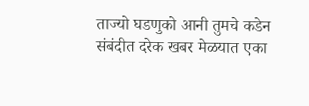ताज्यो घडणुको आनी तुमचे कडेन संबंदीत दरेक खबर मेळयात एका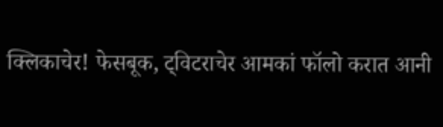क्लिकाचेर! फेसबूक, ट्विटराचेर आमकां फॉलो करात आनी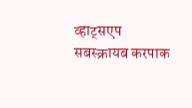व्हाट्सएप सबस्क्रायब करपाक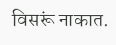विसरूं नाकात.